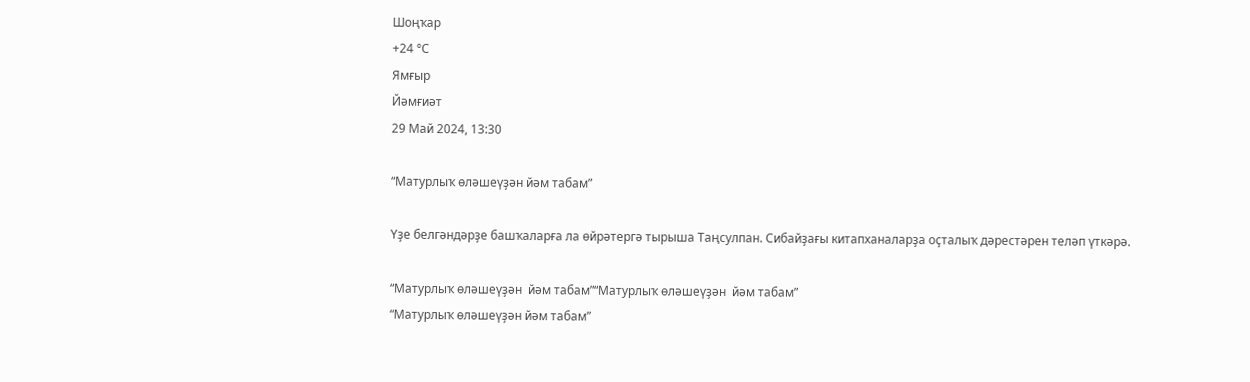Шоңҡар
+24 °С
Ямғыр
Йәмғиәт
29 Май 2024, 13:30

“Матурлыҡ өләшеүҙән йәм табам”

Үҙе белгәндәрҙе башҡаларға ла өйрәтергә тырыша Таңсулпан. Сибайҙағы китапханаларҙа оҫталыҡ дәрестәрен теләп үткәрә.

“Матурлыҡ өләшеүҙән  йәм табам”“Матурлыҡ өләшеүҙән  йәм табам”
“Матурлыҡ өләшеүҙән йәм табам”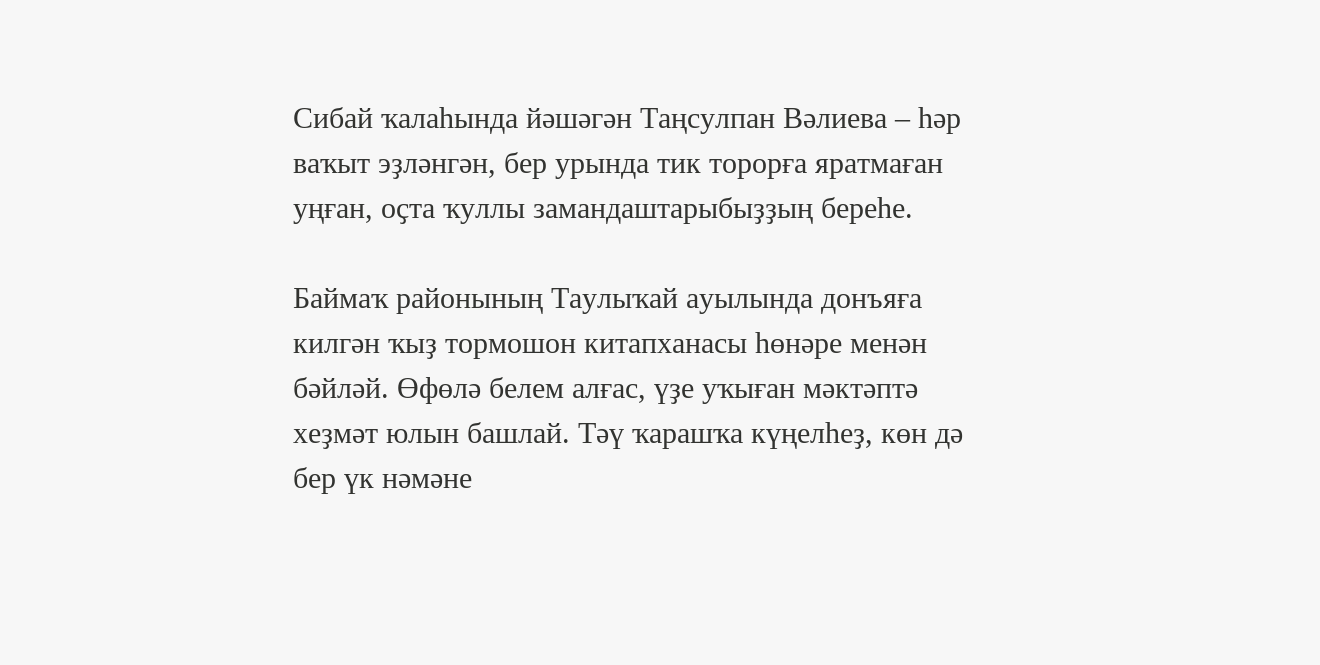Сибай ҡалаһында йәшәгән Таңсулпан Вәлиева – һәр ваҡыт эҙләнгән, бер урында тик торорға яратмаған уңған, оҫта ҡуллы замандаштарыбыҙҙың береһе.

Баймаҡ районының Таулыҡай ауылында донъяға килгән ҡыҙ тормошон китапханасы һөнәре менән бәйләй. Өфөлә белем алғас, үҙе уҡыған мәктәптә хеҙмәт юлын башлай. Тәү ҡарашҡа күңелһеҙ, көн дә бер үк нәмәне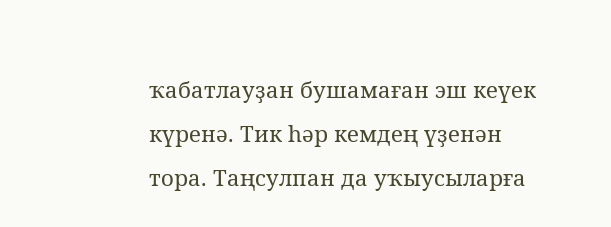ҡабатлауҙан бушамаған эш кеүек күренә. Тик һәр кемдең үҙенән тора. Таңсулпан да уҡыусыларға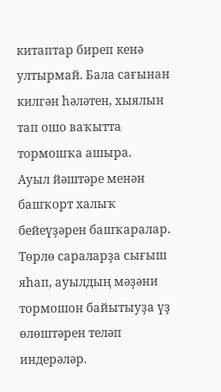китаптар биреп кенә ултырмай. Бала сағынан килгән һәләтен, хыялын тап ошо ваҡытта тормошҡа ашыра.
Ауыл йәштәре менән башҡорт халыҡ бейеүҙәрен башҡаралар. Төрлө сараларҙа сығыш яһап, ауылдың мәҙәни тормошон байытыуҙа үҙ өлөштәрен теләп индерәләр.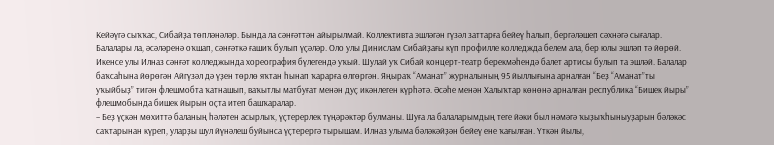Кейәүгә сыҡҡас, Сибайҙа төпләнәләр. Бында ла сәнғәттән айырылмай. Коллективта эшләгән гүзәл заттарға бейеү һалып, бергәләшеп сәхнәгә сығалар. Балалары ла, әсәләренә оҡшап, сәнғәткә ғашиҡ булып үҫәләр. Оло улы Динислам Сибайҙағы күп профилле колледжда белем ала, бер юлы эшләп тә йөрөй. Икенсе улы Илназ сәнғәт колледжында хореография бүлегендә уҡый. Шулай уҡ Сибай концерт-театр берекмәһендә балет артисы булып та эшләй. Балалар баҡсаһына йөрөгән Айгүзәл дә үҙен төрлө яҡтан һынап ҡарарға өлгөргән. Яңыраҡ “Аманат” журналының 95 йыллығына арналған “Беҙ “Аманат”ты уҡыйбыҙ” тигән флешмобта ҡатнашып, ваҡытлы матбуғат менән дуҫ икәнлеген күрһәтә. Әсәһе менән Халыҡтар көнөнә арналған республика “Бишек йыры” флешмобында бишек йырын оҫта итеп башҡаралар.
– Беҙ үҫкән мөхиттә баланың һәләтен асырлыҡ, үҫтерерлек түңәрәктәр булманы. Шуға ла балаларымдың теге йәки был нәмәгә ҡыҙыҡһыныуҙарын бәләкәс саҡтарынан күреп, уларҙы шул йүнәлеш буйынса үҫтерергә тырышам. Илназ улыма бәләкәйҙән бейеү ене ҡағылған. Үткән йылы,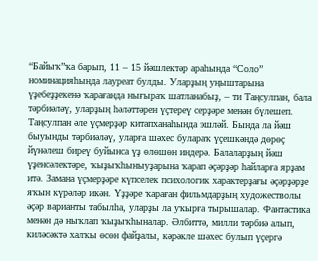“Байыҡ”ҡа барып, 11 – 15 йәшлектәр араһында “Соло” номинацияһында лауреат булды. Уларҙың уңыштарына үҙебеҙҙекенә ҡарағанда нығыраҡ шатланабыҙ, – ти Таңсулпан, бала тәрбиәләү, уларҙың һәләттәрен үҫтереү серҙәре менән бүлешеп.
Таңсулпан әле үҫмерҙәр китапханаһында эшләй. Бында ла йәш быуынды тәрбиәләү, уларға шәхес булараҡ үҫешкәндә дөрөҫ йүнәлеш биреү буйынса үҙ өлөшөн индерә. Балаларҙың йәш үҙенсәлектәре, ҡыҙыҡһыныуҙарына ҡарап әҫәрҙәр һайларға ярҙам итә. Замана үҫмерҙәре күпселек психологик характерҙағы әҫәрҙәрҙе яҡын күрәләр икән. Үҙҙәре ҡараған фильмдарҙың художестволы әҫәр варианты табылһа, уларҙы ла уҡырға тырышалар. Фантастика менән дә ныҡлап ҡыҙыҡһыналар. Әлбиттә, милли тәрбиә алып, киләсәктә халҡы өсөн файҙалы, кәрәкле шәхес булып үҫергә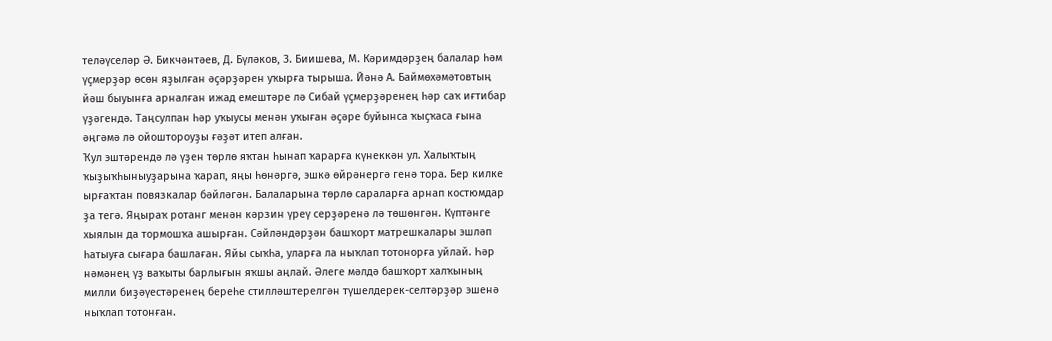теләүселәр Ә. Бикчәнтәев, Д. Бүләков, З. Биишева, М. Кәримдәрҙең балалар һәм үҫмерҙәр өсөн яҙылған әҫәрҙәрен уҡырға тырыша. Йәнә А. Баймөхәмәтовтың йәш быуынға арналған ижад емештәре лә Сибай үҫмерҙәренең һәр саҡ иғтибар үҙәгендә. Таңсулпан һәр уҡыусы менән уҡыған әҫәре буйынса ҡыҫҡаса ғына әңгәмә лә ойоштороуҙы ғәҙәт итеп алған.
Ҡул эштәрендә лә үҙен төрлө яҡтан һынап ҡарарға күнеккән ул. Халыҡтың ҡыҙыҡһыныуҙарына ҡарап, яңы һөнәргә, эшкә өйрәнергә генә тора. Бер килке ырғаҡтан повязкалар бәйләгән. Балаларына төрлө сараларға арнап костюмдар ҙа тегә. Яңыраҡ ротанг менән кәрзин үреү серҙәренә лә төшөнгән. Күптәнге хыялын да тормошҡа ашырған. Сәйләндәрҙән башҡорт матрешкалары эшләп һатыуға сығара башлаған. Яйы сыҡһа, уларға ла ныҡлап тотонорға уйлай. Һәр нәмәнең үҙ ваҡыты барлығын яҡшы аңлай. Әлеге мәлдә башҡорт халҡының милли биҙәүестәренең береһе стилләштерелгән түшелдерек-селтәрҙәр эшенә ныҡлап тотонған.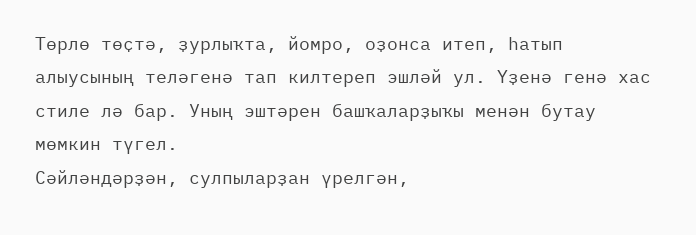Төрлө төҫтә, ҙурлыҡта, йомро, оҙонса итеп, һатып алыусының теләгенә тап килтереп эшләй ул. Үҙенә генә хас стиле лә бар. Уның эштәрен башҡаларҙыҡы менән бутау мөмкин түгел.
Сәйләндәрҙән, сулпыларҙан үрелгән,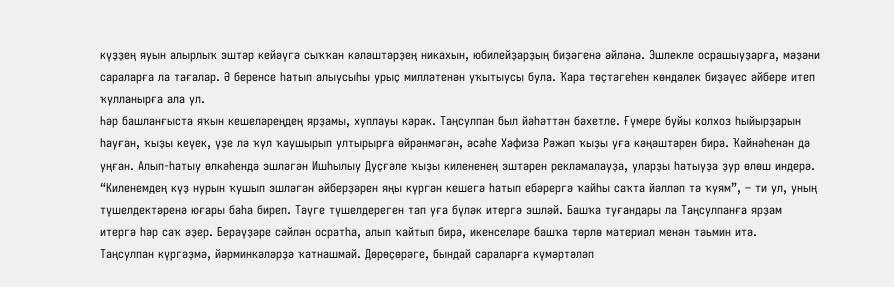күҙҙең яуын алырлыҡ эштәр кейәүгә сыҡҡан кәләштәрҙең никахын, юбилейҙарҙың биҙәгенә әйләнә. Эшлекле осрашыуҙарға, мәҙәни сараларға ла тағалар. Ә беренсе һатып алыусыһы урыҫ милләтенән уҡытыусы була. Ҡара төҫтәгеһен көндәлек биҙәүес әйбере итеп ҡулланырға ала ул.
Һәр башланғыста яҡын кешеләреңдең ярҙамы, хуплауы кәрәк. Таңсулпан был йәһәттән бәхетле. Ғүмере буйы колхоз һыйырҙарын һауған, ҡыҙы кеүек, үҙе лә ҡул ҡаушырып ултырырға өйрәнмәгән, әсәһе Хәфизә Рәжәп ҡыҙы уға кәңәштәрен бирә. Ҡәйнәһенән дә уңған. Алып-һатыу өлкәһендә эшләгән Ишһылыу Дуҫғәле ҡыҙы килененең эштәрен рекламалауҙа, уларҙы һатыуҙа ҙур өлөш индерә. “Киленемдең күҙ нурын ҡушып эшләгән әйберҙәрен яңы күргән кешегә һатып ебәрергә ҡайһы саҡта йәлләп тә ҡуям”, – ти ул, уның түшелдектәренә юғары баһа биреп. Тәүге түшелдереген тап уға бүләк итергә эшләй. Башҡа туғандары ла Таңсулпанға ярҙам итергә һәр саҡ әҙер. Берәүҙәре сәйлән осратһа, алып ҡайтып бирә, икенселәре башҡа төрлө материал менән тәьмин итә.
Таңсулпан күргәҙмә, йәрминкәләрҙә ҡатнашмай. Дөрөҫөрәге, бындай сараларға күмәртәләп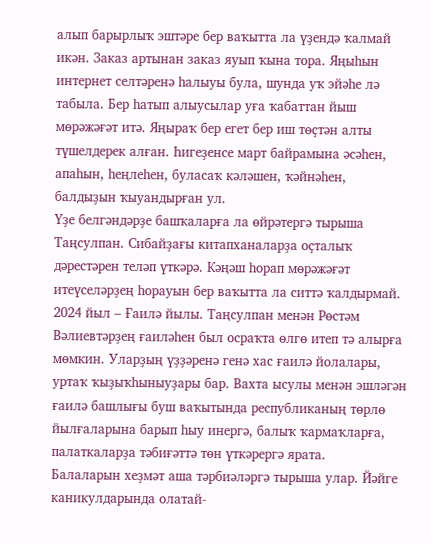алып барырлыҡ эштәре бер ваҡытта ла үҙендә ҡалмай икән. Заказ артынан заказ яуып ҡына тора. Яңыһын интернет селтәренә һалыуы була, шунда уҡ эйәһе лә табыла. Бер һатып алыусылар уға ҡабаттан йыш мөрәжәғәт итә. Яңыраҡ бер егет бер иш төҫтән алты түшелдерек алған. Һигеҙенсе март байрамына әсәһен, апаһын, һеңлеһен, буласаҡ кәләшен, ҡәйнәһен, балдыҙын ҡыуандырған ул.
Үҙе белгәндәрҙе башҡаларға ла өйрәтергә тырыша Таңсулпан. Сибайҙағы китапханаларҙа оҫталыҡ дәрестәрен теләп үткәрә. Кәңәш һорап мөрәжәғәт итеүселәрҙең һорауын бер ваҡытта ла ситтә ҡалдырмай.
2024 йыл – Ғаилә йылы. Таңсулпан менән Рөстәм Вәлиевтәрҙең ғаиләһен был осраҡта өлгө итеп тә алырға мөмкин. Уларҙың үҙҙәренә генә хас ғаилә йолалары, уртаҡ ҡыҙыҡһыныуҙары бар. Вахта ысулы менән эшләгән ғаилә башлығы буш ваҡытында республиканың төрлө йылғаларына барып һыу инергә, балыҡ ҡармаҡларға, палаткаларҙа тәбиғәттә төн үткәрергә ярата.
Балаларын хеҙмәт аша тәрбиәләргә тырыша улар. Йәйге каникулдарында олатай-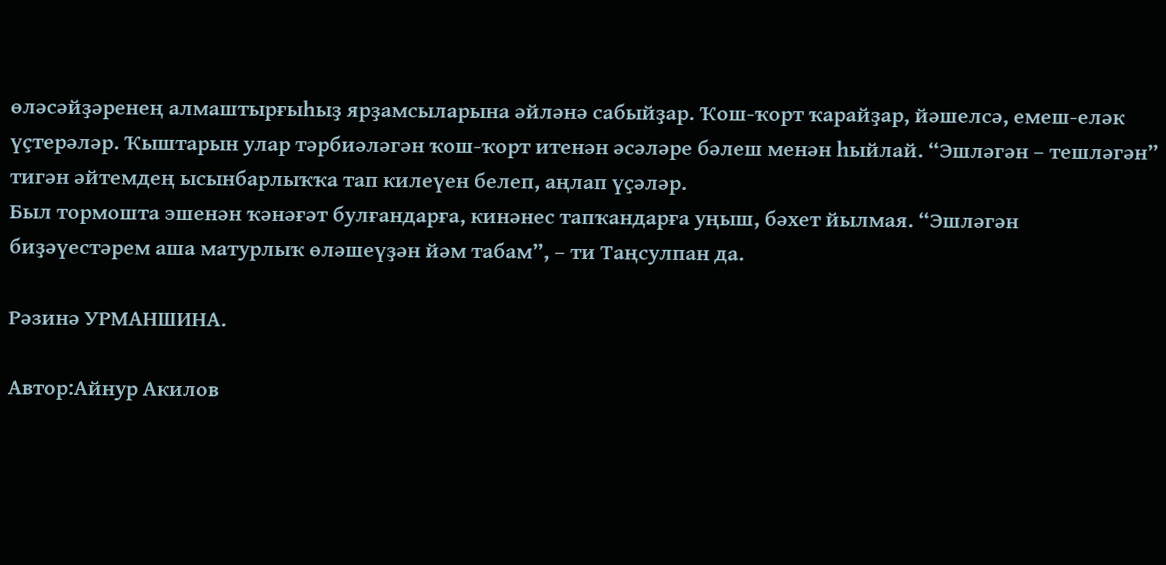өләсәйҙәренең алмаштырғыһыҙ ярҙамсыларына әйләнә сабыйҙар. Ҡош-ҡорт ҡарайҙар, йәшелсә, емеш-еләк үҫтерәләр. Ҡыштарын улар тәрбиәләгән ҡош-ҡорт итенән әсәләре бәлеш менән һыйлай. “Эшләгән – тешләгән” тигән әйтемдең ысынбарлыҡҡа тап килеүен белеп, аңлап үҫәләр.
Был тормошта эшенән ҡәнәғәт булғандарға, кинәнес тапҡандарға уңыш, бәхет йылмая. “Эшләгән биҙәүестәрем аша матурлыҡ өләшеүҙән йәм табам”, – ти Таңсулпан да.

Рәзинә УРМАНШИНА.

Автор:Айнур Акилов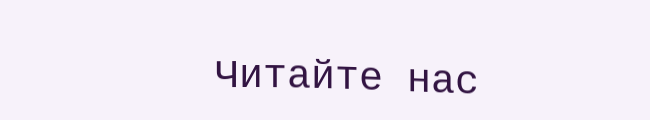Читайте нас